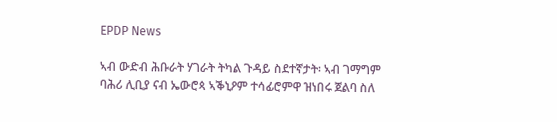EPDP News

ኣብ ውድብ ሕቡራት ሃገራት ትካል ጉዳይ ስደተኛታት፡ ኣብ ገማግም ባሕሪ ሊቢያ ናብ ኤውሮጳ ኣቕኒዖም ተሳፊሮምዋ ዝነበሩ ጀልባ ስለ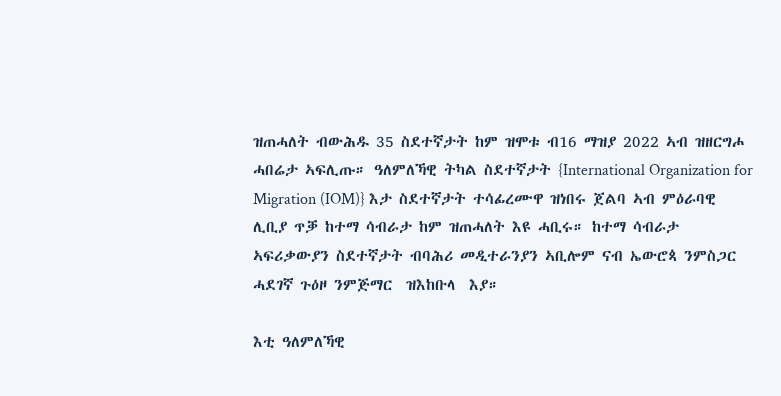ዝጠሓለት ብውሕዱ 35 ስደተኛታት ከም ዝሞቱ ብ16 ማዝያ 2022 ኣብ ዝዘርግሖ ሓበሬታ ኣፍሊጡ። ዓለምለኻዊ ትካል ስደተኛታት {International Organization for Migration (IOM)} እታ ስደተኛታት ተሳፊረሙዋ ዝነበሩ ጀልባ ኣብ ምዕራባዊ ሊቢያ ጥቓ ከተማ ሳብራታ ከም ዝጠሓለት እዩ ሓቢሩ። ከተማ ሳብራታ ኣፍሪቃውያን ስደተኛታት ብባሕሪ መዲተራንያን ኣቢሎም ናብ ኤውሮጳ ንምስጋር ሓደገኛ ጉዕዞ ንምጅማር  ዝእከቡላ  እያ።

እቲ ዓለምለኻዊ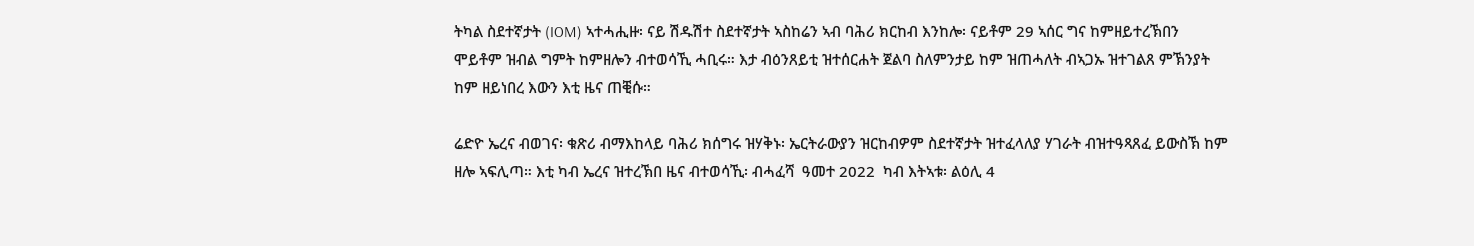ትካል ስደተኛታት (IOM) ኣተሓሒዙ፡ ናይ ሽዱሽተ ስደተኛታት ኣስከሬን ኣብ ባሕሪ ክርከብ እንከሎ፡ ናይቶም 29 ኣሰር ግና ከምዘይተረኽበን ሞይቶም ዝብል ግምት ከምዘሎን ብተወሳኺ ሓቢሩ። እታ ብዕንጸይቲ ዝተሰርሐት ጀልባ ስለምንታይ ከም ዝጠሓለት ብኣጋኡ ዝተገልጸ ምኽንያት ከም ዘይነበረ እውን እቲ ዜና ጠቒሱ።

ሬድዮ ኤረና ብወገና፡ ቁጽሪ ብማእከላይ ባሕሪ ክሰግሩ ዝሃቅኑ፡ ኤርትራውያን ዝርከብዎም ስደተኛታት ዝተፈላለያ ሃገራት ብዝተዓጻጸፈ ይውስኽ ከም ዘሎ ኣፍሊጣ። እቲ ካብ ኤረና ዝተረኽበ ዜና ብተወሳኺ፡ ብሓፈሻ  ዓመተ 2022  ካብ እትኣቱ፡ ልዕሊ 4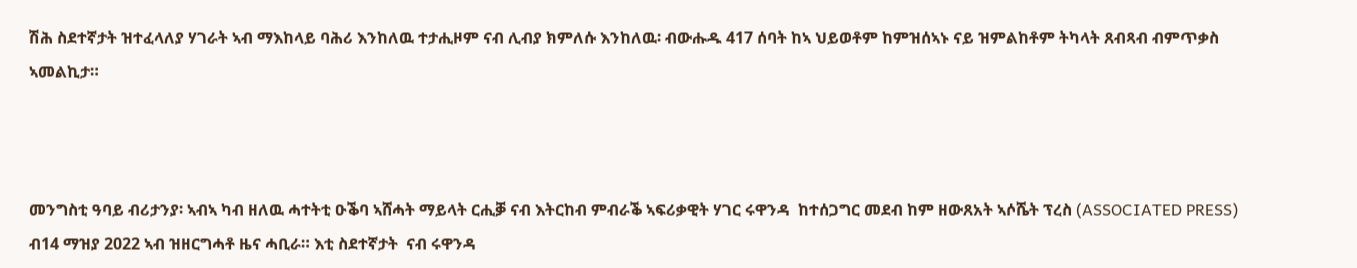ሽሕ ስደተኛታት ዝተፈላለያ ሃገራት ኣብ ማእከላይ ባሕሪ እንከለዉ ተታሒዞም ናብ ሊብያ ክምለሱ እንከለዉ፡ ብውሑዱ 417 ሰባት ከኣ ህይወቶም ከምዝሰኣኑ ናይ ዝምልከቶም ትካላት ጸብጻብ ብምጥቃስ ኣመልኪታ።



መንግስቲ ዓባይ ብሪታንያ፡ ኣብኣ ካብ ዘለዉ ሓተትቲ ዑቕባ ኣሸሓት ማይላት ርሒቓ ናብ እትርከብ ምብራቕ ኣፍሪቃዊት ሃገር ሩዋንዳ  ከተሰጋግር መደብ ከም ዘውጸአት ኣሶሼት ፕረስ (ASSOCIATED PRESS) ብ14 ማዝያ 2022 ኣብ ዝዘርግሓቶ ዜና ሓቢራ። እቲ ስደተኛታት  ናብ ሩዋንዳ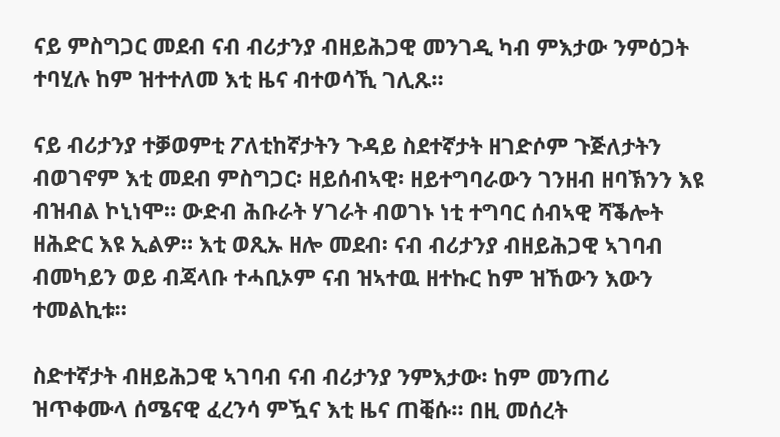ናይ ምስግጋር መደብ ናብ ብሪታንያ ብዘይሕጋዊ መንገዲ ካብ ምእታው ንምዕጋት ተባሂሉ ከም ዝተተለመ እቲ ዜና ብተወሳኺ ገሊጹ።

ናይ ብሪታንያ ተቓወምቲ ፖለቲከኛታትን ጉዳይ ስደተኛታት ዘገድሶም ጉጅለታትን ብወገኖም እቲ መደብ ምስግጋር፡ ዘይሰብኣዊ፡ ዘይተግባራውን ገንዘብ ዘባኽንን እዩ ብዝብል ኮኒነሞ። ውድብ ሕቡራት ሃገራት ብወገኑ ነቲ ተግባር ሰብኣዊ ሻቕሎት ዘሕድር እዩ ኢልዎ። እቲ ወጺኡ ዘሎ መደብ፡ ናብ ብሪታንያ ብዘይሕጋዊ ኣገባብ ብመካይን ወይ ብጃላቡ ተሓቢኦም ናብ ዝኣተዉ ዘተኩር ከም ዝኸውን እውን ተመልኪቱ።

ስድተኛታት ብዘይሕጋዊ ኣገባብ ናብ ብሪታንያ ንምእታው፡ ከም መንጠሪ ዝጥቀሙላ ሰሜናዊ ፈረንሳ ምዃና እቲ ዜና ጠቒሱ። በዚ መሰረት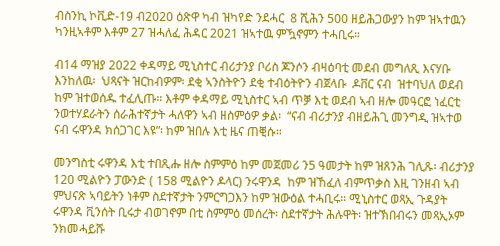ብስንኪ ኮቪድ-19 ብ2020 ዕጽዋ ካብ ዝካየድ ንደሓር  8 ሺሕን 500 ዘይሕጋውያን ከም ዝኣተዉን ካንዚኣቶም እቶም 27 ዝሓለፈ ሕዳር 2021 ዝኣተዉ ምዃኖምን ተሓቢሩ።

ብ14 ማዝያ 2022 ቀዳማይ ሚኒስተር ብሪታንያ ቦሪስ ጆንሶን ብዛዕባቲ መደብ መግለጺ እናሃቡ እንከለዉ፡  ህጻናት ዝርከብዎም፡ ደቂ ኣንስትዮን ደቂ ተብዕትዮን ብጀላቡ  ዶቨር ናብ  ዝተባህለ ወደብ ከም ዝተወሰዱ ተፈሊጡ። እቶም ቀዳማይ ሚኒስተር ኣብ ጥቓ እቲ ወደብ ኣብ ዘሎ መዓርፎ ነፈርቲ ንወተሃደራትን ሰራሕተኛታት ሓለዋን ኣብ ዘስምዕዎ ቃል፡  “ናብ ብሪታንያ ብዘይሕጊ መንግዲ ዝኣተወ ናብ ሩዋንዳ ክሰጋገር እዩ”፡ ከም ዝበሉ እቲ ዜና ጠቒሱ።

መንግስቲ ሩዋንዳ እቲ ተበጺሑ ዘሎ ስምምዕ ከም መጀመሪ ን5 ዓመታት ከም ዝጸንሕ ገሊጹ፡ ብሪታንያ 120 ሚልዮን ፓውንድ ( 158 ሚልዮን ዶላር) ንሩዋንዳ  ከም ዝኸፈለ ብምጥቃስ እዚ ገንዘብ ኣብ ምህናጽ ኣባይትን ነቶም ስደተኛታት ንምርግጋእን ከም ዝውዕል ተሓቢሩ። ሚኒስተር ወጻኢ ጉዳያት ሩዋንዳ ቪንሰት ቢሩታ ብወገኖም በቲ ስምምዕ መሰረት፡ ስደተኛታት ሕሉዋት፡ ዝተኽበብሩን መጻኢኦም ንክመሓይሹ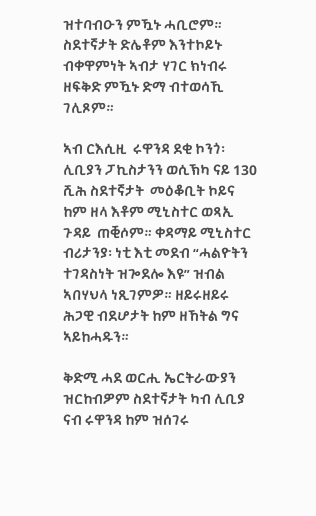ዝተባብዑን ምዃኑ ሓቢሮም። ስደተኛታት ድሌቶም እንተኮይኑ ብቀዋምነት ኣብታ ሃገር ክነብሩ ዘፍቅድ ምዃኑ ድማ ብተወሳኺ ገሊጾም።

ኣብ ርእሲዚ  ሩዋንዳ ደቂ ኮንጎ፡ ሊቢያን ፓኪስታንን ወሲኽካ ናይ 130 ሺሕ ስደተኛታት  መዕቆቢት ኮይና ከም ዘላ እቶም ሚኒስተር ወጻኢ ጉዳይ  ጠቒሶም። ቀዳማይ ሚኒስተር ብሪታንያ፡ ነቲ እቲ መደብ “ሓልዮትን ተገዳስነት ዝጐደሎ እዩ” ዝብል ኣበሃህላ ነጺገምዎ። ዘይሩዘይሩ ሕጋዊ ብደሆታት ከም ዘኸትል ግና ኣይከሓዱን።

ቅድሚ ሓደ ወርሒ ኤርትራውያን ዝርከብዎም ስደተኛታት ካብ ሊቢያ ናብ ሩዋንዳ ከም ዝሰገሩ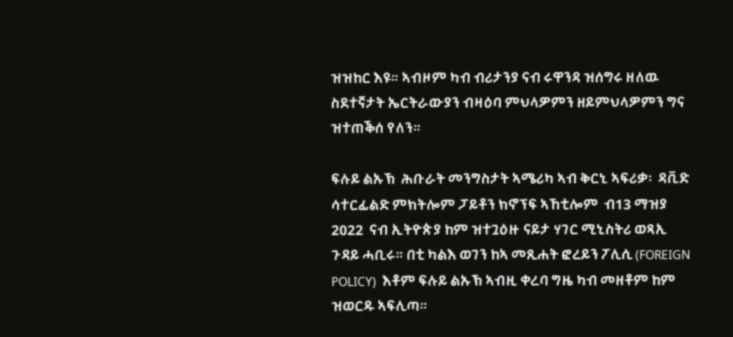ዝዝከር እዩ። ኣብዞም ካብ ብሪታንያ ናብ ሩዋንዳ ዝሰግሩ ዘለዉ ስደተኛታት ኤርትራውያን ብዛዕባ ምህላዎምን ዘይምህላዎምን ግና ዝተጠቕሰ የለን።

ፍሉይ ልኡኽ  ሕቡራት መንግስታት ኣሜሪካ ኣብ ቅርኒ ኣፍሪቃ፡  ዳቪድ ሳተርፊልድ ምክትሎም ፓይቶን ክኖፕፍ ኣኸቲሎም  ብ13 ማዝያ 2022  ናብ ኢትዮጵያ ከም ዝተጓዕዙ ናይታ ሃገር ሚኒስትሪ ወጻኢ ጉዳይ ሓቢሩ። በቲ ካልእ ወገን ከኣ መጺሐት ፎረይን ፖሊሲ (FOREIGN POLICY)  እቶም ፍሉይ ልኡኽ ኣብዚ ቀረባ ግዜ ካብ መዘቶም ከም ዝወርዱ ኣፍሊጣ።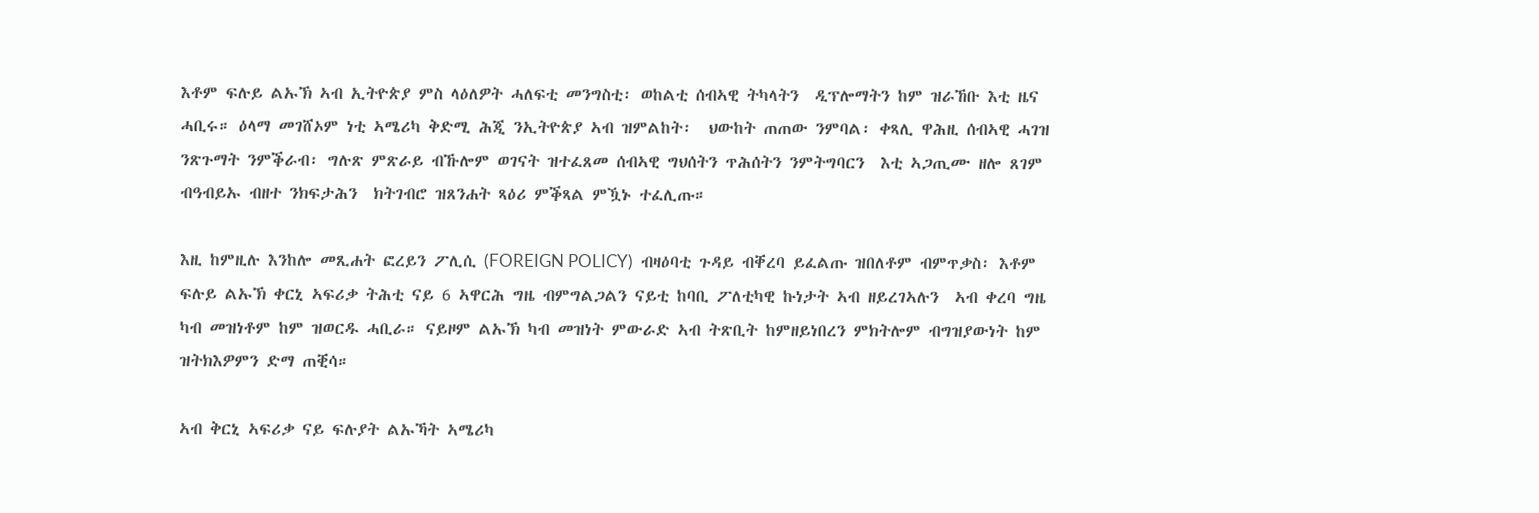እቶም ፍሉይ ልኡኽ ኣብ ኢትዮጵያ ምስ ላዕለዎት ሓለፍቲ መንግስቲ፡ ወከልቲ ሰብኣዊ ትካላትን  ዲፕሎማትን ከም ዝራኸቡ እቲ ዜና ሓቢሩ። ዕላማ መገሸኦም ነቲ ኣሜሪካ ቅድሚ ሕጂ ንኢትዮጵያ ኣብ ዝምልከት፡  ህውከት ጠጠው ንምባል፡ ቀጻሊ ዋሕዚ ሰብኣዊ ሓገዝ ንጽጉማት ንምቕራብ፡ ግሉጽ ምጽራይ ብኹሎም ወገናት ዝተፈጸመ ሰብኣዊ ግህሰትን ጥሕሰትን ንምትግባርን  እቲ ኣጋጢሙ ዘሎ ጸገም ብዓብይኡ ብዘተ ንክፍታሕን  ክትገብሮ ዝጸንሐት ጻዕሪ ምቕጻል ምዃኑ ተፈሊጡ።

እዚ ከምዚሉ እንከሎ መጺሐት ፎረይን ፖሊሲ (FOREIGN POLICY)  ብዛዕባቲ ጉዳይ ብቐረባ ይፈልጡ ዝበለቶም ብምጥቃስ፡ እቶም ፍሉይ ልኡኽ ቀርኒ ኣፍሪቃ ትሕቲ ናይ 6 ኣዋርሕ ግዜ ብምግልጋልን ናይቲ ከባቢ ፖለቲካዊ ኩነታት ኣብ ዘይረገኣሉን  ኣብ ቀረባ ግዜ ካብ መዝነቶም ከም ዝወርዱ ሓቢራ። ናይዞም ልኡኽ ካብ መዝነት ምውራድ ኣብ ትጽቢት ከምዘይነበረን ምክትሎም ብግዝያውነት ከም ዝትክእዎምን ድማ ጠቒሳ።

ኣብ ቅርኒ ኣፍሪቃ ናይ ፍሉያት ልኡኻት ኣሜሪካ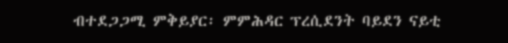ብተደጋጋሚ ምቅይያር፡ ምምሕዳር ፕረሲደንት ባይደን ናይቲ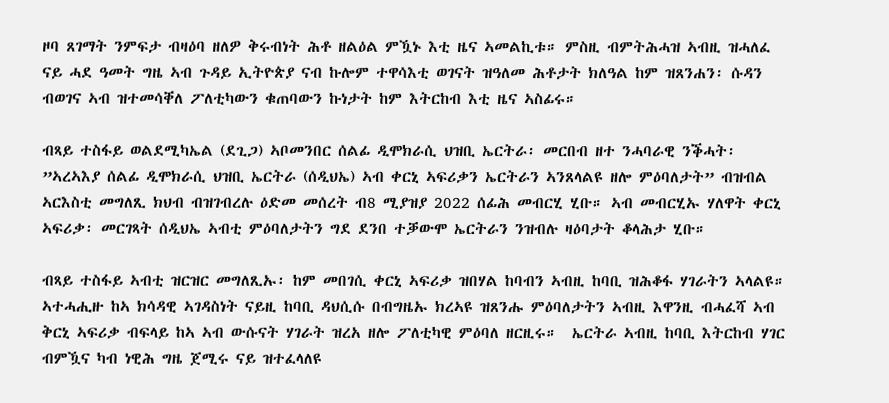ዞባ ጸገማት ንምፍታ ብዛዕባ ዘለዎ ቅሩብነት ሕቶ ዘልዕል ምዃኑ እቲ ዜና ኣመልኪቱ። ምስዚ ብምትሕሓዝ ኣብዚ ዝሓለፈ ናይ ሓደ ዓመት ግዜ ኣብ ጉዳይ ኢትዮጵያ ናብ ኩሎም ተዋሳእቲ ወገናት ዝዓለመ ሕቶታት ክለዓል ከም ዝጸንሐን፡ ሱዳን ብወገና ኣብ ዝተመሳቐለ ፖለቲካውን ቁጠባውን ኩነታት ከም እትርከብ እቲ ዜና ኣስፊሩ።

ብጻይ ተስፋይ ወልደሚካኤል (ደጊጋ) ኣቦመንበር ሰልፊ ዲሞክራሲ ህዝቢ ኤርትራ፡ መርበብ ዘተ ንሓባራዊ ንቕሓት፡ ”ኣረኣእያ ሰልፊ ዲሞክራሲ ህዝቢ ኤርትራ (ሰዲህኤ) ኣብ ቀርኒ ኣፍሪቃን ኤርትራን ኣንጸላልዩ ዘሎ ምዕባለታት” ብዝብል ኣርእስቲ መግለጺ ክህብ ብዝገብረሉ ዕድመ መሰረት ብ8 ሚያዝያ 2022 ሰፊሕ መብርሂ ሂቡ። ኣብ መብርሂኡ ሃለዋት ቀርኒ ኣፍሪቃ፡ መርገጻት ሰዲህኤ ኣብቲ ምዕባለታትን ግደ ደንበ ተቓውሞ ኤርትራን ንዝብሉ ዛዕባታት ቆላሕታ ሂቡ።

ብጻይ ተስፋይ ኣብቲ ዝርዝር መግለጺኡ፡ ከም መበገሲ ቀርኒ ኣፍሪቃ ዝበሃል ከባብን ኣብዚ ከባቢ ዝሕቆፋ ሃገራትን ኣላልዩ። ኣተሓሒዙ ከኣ ክሳዳዊ ኣገዳስነት ናይዚ ከባቢ ዳህሲሱ በብግዜኡ ክረኣዩ ዝጸንሑ ምዕባለታትን ኣብዚ እዋንዚ ብሓፈሻ ኣብ ቅርኒ ኣፍሪቃ ብፍላይ ከኣ ኣብ ውሱናት ሃገራት ዝረአ ዘሎ ፖለቲካዊ ምዕባለ ዘርዚሩ።  ኤርትራ ኣብዚ ከባቢ እትርከብ ሃገር ብምዃና ካብ ነዊሕ ግዜ ጀሚሩ ናይ ዝተፈላለዩ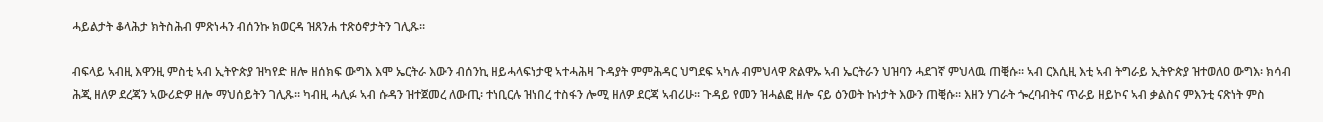ሓይልታት ቆላሕታ ክትስሕብ ምጽነሓን ብሰንኩ ክወርዳ ዝጸንሐ ተጽዕኖታትን ገሊጹ።

ብፍላይ ኣብዚ እዋንዚ ምስቲ ኣብ ኢትዮጵያ ዝካየድ ዘሎ ዘሰክፍ ውግእ እሞ ኤርትራ እውን ብሰንኪ ዘይሓላፍነታዊ ኣተሓሕዛ ጉዳያት ምምሕዳር ህግደፍ ኣካሉ ብምህላዋ ጽልዋኡ ኣብ ኤርትራን ህዝባን ሓደገኛ ምህላዉ ጠቒሱ። ኣብ ርእሲዚ እቲ ኣብ ትግራይ ኢትዮጵያ ዝተወለዐ ውግእ፡ ክሳብ ሕጂ ዘለዎ ደረጃን ኣውሪድዎ ዘሎ ማህሰይትን ገሊጹ። ካብዚ ሓሊፉ ኣብ ሱዳን ዝተጀመረ ለውጢ፡ ተነቢርሉ ዝነበረ ተስፋን ሎሚ ዘለዎ ደርጃ ኣብሪሁ። ጉዳይ የመን ዝሓልፎ ዘሎ ናይ ዕንወት ኩነታት እውን ጠቒሱ። እዘን ሃገራት ጐረባብትና ጥራይ ዘይኮና ኣብ ቃልስና ምእንቲ ናጽነት ምስ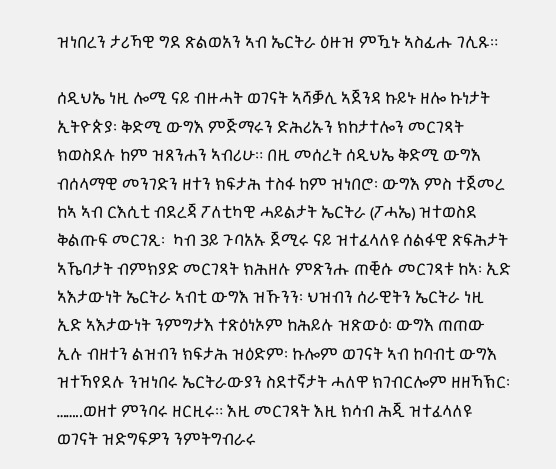ዝነበረን ታሪኻዊ ግደ ጽልወአን ኣብ ኤርትራ ዕዙዝ ምዃኑ ኣስፊሑ ገሊጹ።

ሰዲህኤ ነዚ ሎሚ ናይ ብዙሓት ወገናት ኣሻቓሊ ኣጀንዳ ኩይኑ ዘሎ ኩነታት ኢትዮጵያ፡ ቅድሚ ውግእ ምጅማሩን ድሕሪኡን ክከታተሎን መርገጻት ክወስደሉ ከም ዝጸንሐን ኣብሪሁ። በዚ መሰረት ሰዲህኤ ቅድሚ ውግእ ብሰላማዊ መንገድን ዘተን ክፍታሕ ተስፋ ከም ዝነበሮ፡ ውግእ ምስ ተጀመረ ከኣ ኣብ ርእሲቲ ብደረጃ ፖለቲካዊ ሓይልታት ኤርትራ (ፖሓኤ) ዝተወስደ ቅልጡፍ መርገጺ፡  ካብ 3ይ ጉባአኡ ጀሚሩ ናይ ዝተፈላለዩ ሰልፋዊ ጽፍሕታት ኣኼባታት ብምክያድ መርገጻት ክሕዘሉ ምጽንሑ ጠቒሱ መርገጻቱ ከኣ፡ ኢድ ኣእታውነት ኤርትራ ኣብቲ ውግእ ዝኹንን፡ ህዝብን ሰራዊትን ኤርትራ ነዚ ኢድ ኣእታውነት ንምግታእ ተጽዕነኦም ከሕይሉ ዝጽውዕ፡ ውግእ ጠጠው ኢሉ ብዘተን ልዝብን ክፍታሕ ዝዕድም፡ ኩሎም ወገናት ኣብ ከባብቲ ውግእ ዝተኻየደሉ ንዝነበሩ ኤርትራውያን ስደተኛታት ሓለዋ ክገብርሎም ዘዘኻኽር፡……..ወዘተ ምንባሩ ዘርዚሩ። እዚ መርገጻት እዚ ክሳብ ሕጂ ዝተፈላለዩ ወገናት ዝድግፍዎን ንምትግብራሩ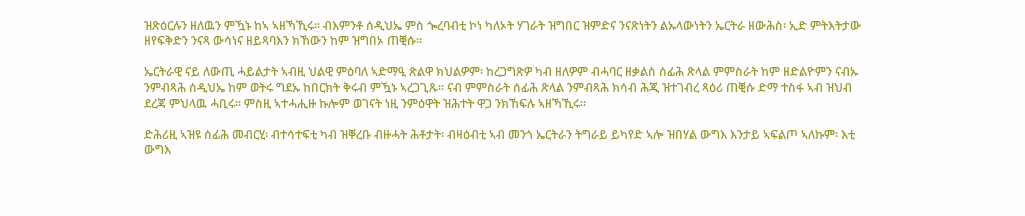ዝጽዕርሉን ዘለዉን ምዃኑ ከኣ ኣዘኻኺሩ። ብእምንቶ ሰዲህኤ ምስ ጐረባብቲ ኮነ ካለኦት ሃገራት ዝግበር ዝምድና ንናጽነትን ልኡላውነትን ኤርትራ ዘውሕስ፡ ኢድ ምትእትታው ዘየፍቅድን ንናጻ ውሳነና ዘይጻባእን ክኸውን ከም ዝግበኦ ጠቒሱ።

ኤርትራዊ ናይ ለውጢ ሓይልታት ኣብዚ ህልዊ ምዕባለ ኣድማዒ ጽልዋ ክህልዎም፡ ከረጋግጽዎ ካብ ዘለዎም ብሓባር ዘቃልስ ሰፊሕ ጽላል ምምስራት ከም ዘድልዮምን ናብኡ ንምብጻሕ ሰዲህኤ ከም ወትሩ ግደኡ ከበርክት ቅሩብ ምዃኑ ኣረጋጊጹ። ናብ ምምስራት ሰፊሕ ጽላል ንምብጻሕ ክሳብ ሕጂ ዝተገብረ ጻዕሪ ጠቒሱ ድማ ተስፋ ኣብ ዝህብ ደረጃ ምህላዉ ሓቢሩ። ምስዚ ኣተሓሒዙ ኩሎም ወገናት ነዚ ንምዕዋት ዝሕተት ዋጋ ንክኸፍሉ ኣዘኻኺሩ።

ድሕሪዚ ኣዝዩ ሰፊሕ መብርሂ፡ ብተሳተፍቲ ካብ ዝቐረቡ ብዙሓት ሕቶታት፡ ብዛዕብቲ ኣብ መንጎ ኤርትራን ትግራይ ይካየድ ኣሎ ዝበሃል ውግእ እንታይ ኣፍልጦ ኣለኩም፡ እቲ ውግእ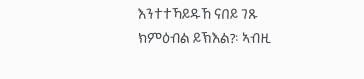እንተተኻይዱኸ ናበይ ገጹ ክምዕብል ይኽእል?፡ ኣብዚ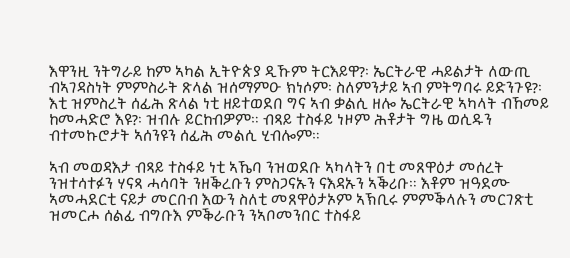እዋንዚ ንትግራይ ከም ኣካል ኢትዮጵያ ዲኹም ትርእይዋ?፡ ኤርትራዊ ሓይልታት ለውጢ ብኣገዳስነት ምምስራት ጽላል ዝሰማምዑ ክነሶም፡ ስለምንታይ ኣብ ምትግባሩ ይድንጉዩ?፡ እቲ ዝምስረት ሰፊሕ ጽላል ነቲ ዘይተወደበ ግና ኣብ ቃልሲ ዘሎ ኤርትራዊ ኣካላት ብኸመይ ከመሓድሮ እዩ?፡ ዝብሉ ይርከብዎም። ብጻይ ተስፋይ ነዞም ሕቶታት ግዜ ወሲዱን ብተመኩሮታት ኣሰንዩን ሰፊሕ መልሲ ሂብሎም።

ኣብ መወዳእታ ብጻይ ተስፋይ ነቲ ኣኼባ ንዝወደቡ ኣካላትን በቲ መጸዋዕታ መሰረት ንዝተሳተፉን ሃናጻ ሓሳባት ንዘቕረቡን ምስጋናኡን ናእዳኡን ኣቕሪቡ። እቶም ዝዓደሙ ኣመሓደርቲ ናይታ መርበብ እውን ስለቲ መጸዋዕታኦም ኣኽቢሩ ምምቕላሉን መርገጽቲ ዝመርሖ ሰልፊ ብግቡእ ምቕራቡን ንኣቦመንበር ተስፋይ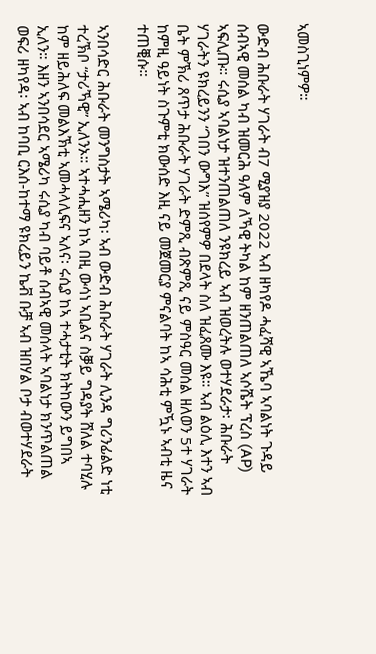ኣመስጊነምዎ።

ውድብ ሕቡራት ሃገራት ብ7 ሚያዝያ 2022 ኣብ ዘካየዶ ሓፈሻዊ ኣኼባ ኣባልነት ጉዳይ ሰብኣዊ መሰል ካብ ዝመርሕ ዓለም ለኻዊ ትካል ከም ዘንጠልጠለ ኣሶሼት ፕረስ (AP) ኣፍሊጡ። ሩሲያ ኣባልነታ ዝተንጠልጠለ ንዩክረይ ኣብ ዝወረትሉ ወተሃደራታ፡ ሕቡራት ሃገራትን ዩክረይንን “ገበን ውግእ” ዝሰየምዎ በደላት ስለ ዝፈጸሙ እዩ። ኣብ ልዕሊ እተን ኣብ ቤት ምኽሪ ጸጥታ ሕቡራት ሃገራት ድምጺ ብጽምጺ ናይ ምስዓር መሰል ዘለወን 5ተ ሃገራት ከምዚ ዓይነት ስጉምቲ ክውሰድ እዚ ናይ መጀመርያ ምናልባት ከኣ ሳሕቲ ምዃኑ ኣብቲ ዜና ተጠቒሱ።

ኣንበሳድር ሕቡራት መንግስታት ኣሜሪካ፡ ኣብ ውድብ ሕቡራት ሃገራት ሊንዳ ግሪንፊልድ ነቲ ተረኽቦ “ታሪኻዊ” ኢለንኦ። ኣተሓሒዘን ከኣ በዚ ውሳነ ኣቢልና ስቓይ ግዳያት ሸለል ተባሂሉ ከም ዘይሕለፍ መልእኽቲ ኣመሓላሊፍና ኣለና፡ ሩሲያ ከኣ ተሓታቲት ክትከውን ይግበኣ  ኢለን። እዘን ኣንበሳደር ኣሜሪካ ሩሲያ ካብ ባይቶ ሰብኣዊ መሰላት ኣባልነታ ክንጥልጠል ወፍሪ ዘካየዳ፡ ኣብ ከባቢ ርእሰ-ከተማ ዩክረይን ኬቭ ቡቻ ኣብ ዝበሃል ቦታ ብወተሃደራት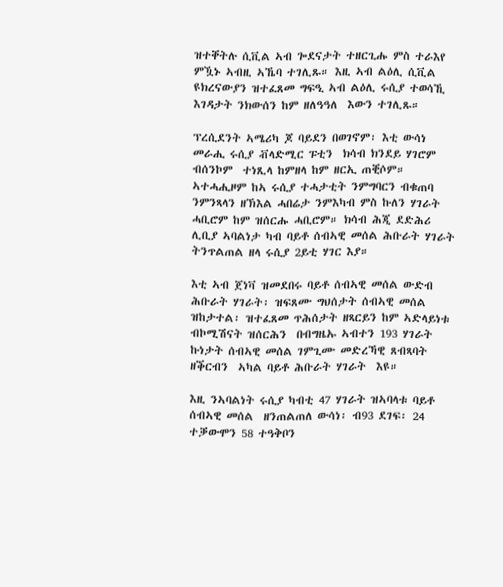ዝተቐትሉ ሲቪል ኣብ ጐደናታት ተዘርጊሑ ምስ ተራእየ ምዃኑ ኣብዚ ኣኼባ ተገሊጹ። እዚ ኣብ ልዕሊ ሲቪል ዩክረናውያን ዝተፈጸመ ግፍዒ ኣብ ልዕሊ ሩሲያ ተወሳኺ እገዳታት ንክውሰን ከም ዘለዓዓለ  እውን ተገሊጹ።

ፕረሲደንት ኣሜሪካ ጆ ባይደን በወገኖም፡ እቲ ውሳነ መራሒ ሩሲያ ቭላድሚር ፑቲን  ክሳብ ክንደይ ሃገሮም ብሰንኮም  ተነጺላ ከምዘላ ከም ዘርኢ ጠቒሶም። ኣተሓሒዞም ከኣ ሩሲያ ተሓታቲት ንምግባርን ብቁጠባ ንምንጻላን ዘኽእል ሓበሬታ ንምእካብ ምስ ኩለን ሃገራት ሓቢሮም ከም ዝሰርሑ ሓቢሮም። ክሳብ ሕጂ ደድሕሪ ሊቢያ ኣባልነታ ካብ ባይቶ ሰብኣዊ መሰል ሕቡራት ሃገራት ትንጥልጠል ዘላ ሩሲያ 2ይቲ ሃገር እያ።

እቲ ኣብ ጀነቫ ዝመደበሩ ባይቶ ሰብኣዊ መሰል ውድብ ሕቡራት ሃገራት፡ ዝፍጸሙ ግህሰታት ሰብኣዊ መሰል  ዝከታተል፡ ዝተፈጸመ ጥሕሰታት ዘጻርይን ከም ኣድላይነቱ ብኮሚሽናት ዝሰርሕን  በብግዜኡ ኣብተን 193 ሃገራት ኩነታት ሰብኣዊ መሰል ገምጊሙ መድረኻዊ ጸብጻባት ዘቕርብን  ኣካል ባይቶ ሕቡራት ሃገራት  እዩ።

እዚ ንኣባልነት ሩሲያ ካብቲ 47 ሃገራት ዝኣባላቱ ባይቶ ሰብኣዊ መሰል  ዘንጠልጠለ ውሳነ፡ ብ93 ደገፍ፡ 24 ተቓውሞን 58 ተዓቅቦን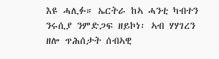እዩ ሓሊፉ። ኤርትራ ከኣ ሓንቲ ካብተን ንሩሲያ ንምድጋፍ ዘይኮነ፡ ኣብ ሃሃገረን ዘሎ ጥሕሰታት ሰብኣዊ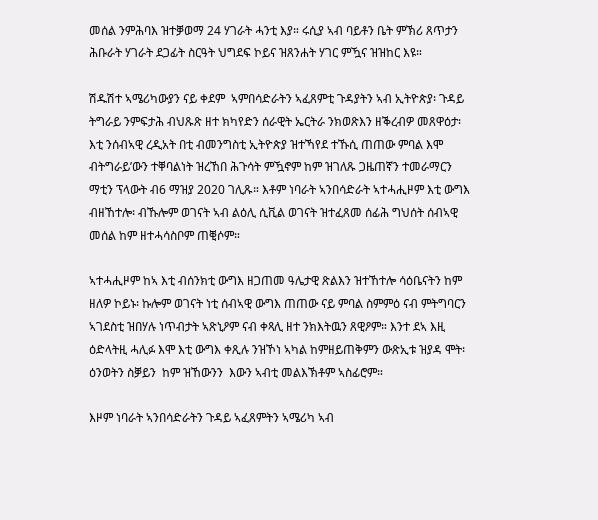መሰል ንምሕባእ ዝተቓወማ 24 ሃገራት ሓንቲ እያ። ሩሲያ ኣብ ባይቶን ቤት ምኽሪ ጸጥታን ሕቡራት ሃገራት ደጋፊት ስርዓት ህግደፍ ኮይና ዝጸንሐት ሃገር ምዃና ዝዝከር እዩ።

ሽዱሽተ ኣሜሪካውያን ናይ ቀደም  ኣምበሳድራትን ኣፈጸምቲ ጉዳያትን ኣብ ኢትዮጵያ፡ ጉዳይ ትግራይ ንምፍታሕ ብህጹጽ ዘተ ክካየድን ሰራዊት ኤርትራ ንክወጽእን ዘቕረብዎ መጸዋዕታ፡ እቲ ንሰብኣዊ ረዲአት በቲ ብመንግስቲ ኢትዮጵያ ዝተኻየደ ተኹሲ ጠጠው ምባል እሞ ብትግራይ’ውን ተቐባልነት ዝረኸበ ሕጉሳት ምዃኖም ከም ዝገለጹ ጋዜጠኛን ተመራማርን ማቲን ፕላውት ብ6 ማዝያ 2020 ገሊጹ። እቶም ነባራት ኣንበሳድራት ኣተሓሒዞም እቲ ውግእ ብዘኸተሎ፡ ብኹሎም ወገናት ኣብ ልዕሊ ሲቪል ወገናት ዝተፈጸመ ሰፊሕ ግህሰት ሰብኣዊ መሰል ከም ዘተሓሳስቦም ጠቒሶም።

ኣተሓሒዞም ከኣ እቲ ብሰንክቲ ውግእ ዘጋጠመ ዓሌታዊ ጽልእን ዝተኸተሎ ሳዕቤናትን ከም ዘለዎ ኮይኑ፡ ኩሎም ወገናት ነቲ ሰብኣዊ ውግእ ጠጠው ናይ ምባል ስምምዕ ናብ ምትግባርን  ኣገደስቲ ዝበሃሉ ነጥብታት ኣጽኒዖም ናብ ቀጻሊ ዘተ ንክእትዉን ጸዊዖም። እንተ ደኣ እዚ ዕድላትዚ ሓሊፉ እሞ እቲ ውግእ ቀጺሉ ንዝኾነ ኣካል ከምዘይጠቅምን ውጽኢቱ ዝያዳ ሞት፡ ዕንወትን ስቓይን  ከም ዝኸውንን  እውን ኣብቲ መልእኽቶም ኣስፊሮም።

እዞም ነባራት ኣንበሳድራትን ጉዳይ ኣፈጸምትን ኣሜሪካ ኣብ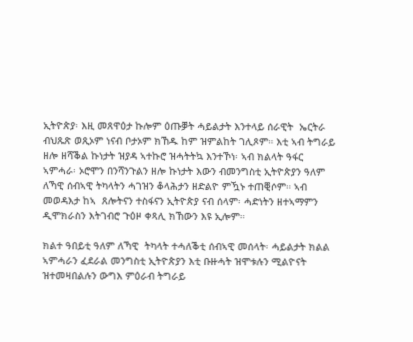ኢትዮጵያ፡ እዚ መጸዋዕታ ኩሎም ዕጡቓት ሓይልታት እንተላይ ሰራዊት  ኤርትራ ብህጹጽ ወጺኦም ነናብ ቦታኦም ክኸዱ ከም ዝምልከት ገሊጾም። እቲ ኣብ ትግራይ ዘሎ ዘሻቕል ኩነታት ዝያዳ ኣተኩሮ ዝሓትትኳ እንተኾነ፡ ኣብ ክልላት ዓፋር ኣምሓራ፡ ኦሮሞን በንሻንጉልን ዘሎ ኩነታት እውን ብመንግስቲ ኢትዮጵያን ዓለም ለኻዊ ሰብኣዊ ትካላትን ሓገዝን ቆላሕታን ዘድልዮ ምዃኑ ተጠቒሶም። ኣብ መወዳእታ ከኣ  ጸሎትናን ተስፋናን ኢትዮጵያ ናብ ሰላም፡ ሓድነትን ዘተኣማምን ዲሞክራስን እትገብሮ ጉዕዞ ቀጻሊ ክኸውን እዩ ኢሎም።

ክልተ ዓበይቲ ዓለም ለኻዊ  ትካላት ተሓለቕቲ ሰብኣዊ መሰላት፡ ሓይልታት ክልል ኣምሓራን ፈደራል መንግስቲ ኢትዮጵያን እቲ ቡዙሓት ዝሞቱሉን ሚልዮናት ዝተመዛበልሉን ውግእ ምዕራብ ትግራይ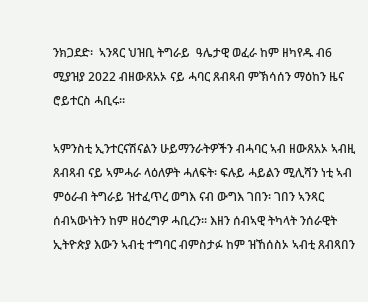ንክጋደድ፡  ኣንጻር ህዝቢ ትግራይ  ዓሌታዊ ወፈራ ከም ዘካየዱ ብ6 ሚያዝያ 2022 ብዘውጸአኦ ናይ ሓባር ጸብጻብ ምኽሳሰን ማዕከን ዜና ሮይተርስ ሓቢሩ።

ኣምንስቲ ኢንተርናሽናልን ሁይማንራትዎችን ብሓባር ኣብ ዘውጸአኦ ኣብዚ ጸብጻብ ናይ ኣምሓራ ላዕለዎት ሓለፍት፡ ፍሉይ ሓይልን ሚሊሻን ነቲ ኣብ ምዕራብ ትግራይ ዝተፈጥረ ወግእ ናብ ውግእ ገበን፡ ገበን ኣንጻር ሰብኣውነትን ከም ዘዕረግዎ ሓቢረን። እዘን ሰብኣዊ ትካላት ንሰራዊት ኢትዮጵያ እውን ኣብቲ ተግባር ብምስታፉ ከም ዝኸሰስኦ ኣብቲ ጸብጻበን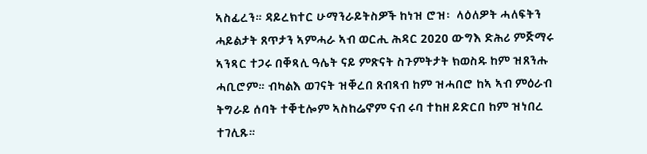ኣስፊረን። ዳይረክተር ሁማንራይትስዎች ከነዝ ሮዝ፡  ላዕለዎት ሓለፍትን ሓይልታት ጸጥታን ኣምሓራ ኣብ ወርሒ ሕዳር 2020 ውግእ ድሕሪ ምጅማሩ ኣንጻር ተጋሩ በቐጻሊ ዓሌት ናይ ምጽናት ስጉምትታት ክወስዱ ከም ዝጸንሑ ሓቢሮም። ብካልእ ወገናት ዝቐረበ ጸብጻብ ከም ዝሓበሮ ከኣ ኣብ ምዕራብ ትግራይ ሰባት ተቐቲሎም ኣስከሬኖም ናብ ሩባ ተከዘ ይድርበ ከም ዝነበረ ተገሊጹ።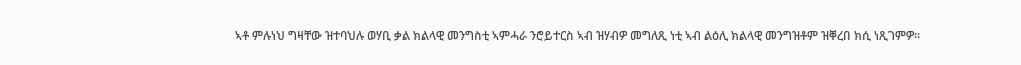ኣቶ ምሉነህ ግዛቸው ዝተባህሉ ወሃቢ ቃል ክልላዊ መንግስቲ ኣምሓራ ንሮይተርስ ኣብ ዝሃብዎ መግለጺ ነቲ ኣብ ልዕሊ ክልላዊ መንግዝቶም ዝቐረበ ክሲ ነጺገምዎ።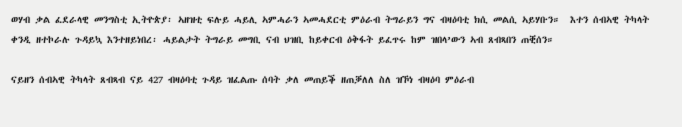ወሃብ ቃል ፈደራላዊ መንግስቲ ኢትዮጵያ፡ ኣዘዝቲ ፍሉይ ሓይሊ ኣምሓራን ኣመሓደርቲ ምዕራብ ትግራይን ግና ብዛዕባቲ ክሲ መልሲ ኣይሃቡን።  እተን ሰብኣዊ ትካላት ቀንዲ ዘተኮራሉ ጉዳይኳ እንተዘይነበረ፡ ሓይልታት ትግራይ መግቢ ናብ ህዝቢ ከይቀርብ ዕቅፋት ይፈጥሩ ከም ዝበላ’ውን ኣብ ጸብጻበን ጠቒሰን።

ናይዘን ሰብኣዊ ትካላት ጸብጻብ ናይ 427 ብዛዕባቲ ጉዳይ ዝፈልጡ ሰባት ቃለ መጠይቕ ዘጠቓለለ ስለ ዝኾነ ብዛዕባ ምዕራብ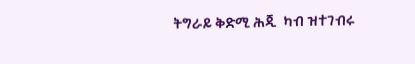ትግራይ ቅድሚ ሕጂ  ካብ ዝተገብሩ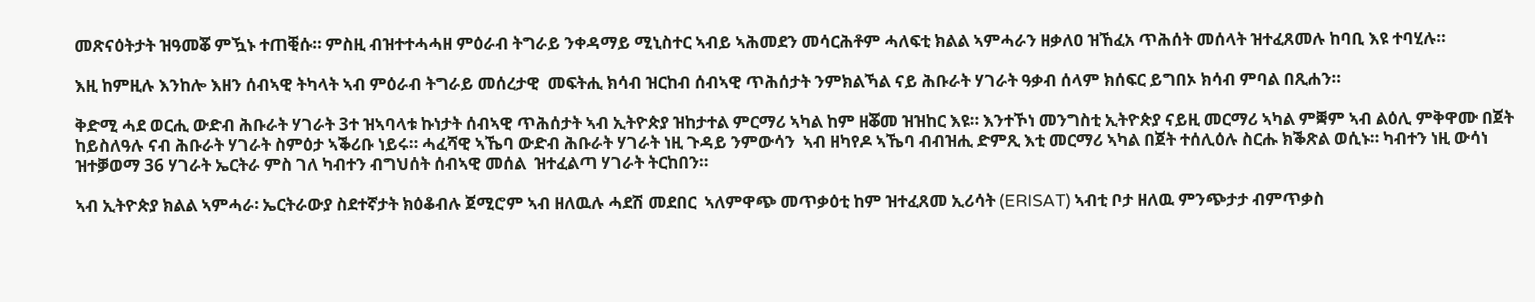መጽናዕትታት ዝዓመቖ ምዃኑ ተጠቒሱ። ምስዚ ብዝተተሓሓዘ ምዕራብ ትግራይ ንቀዳማይ ሚኒስተር ኣብይ ኣሕመደን መሳርሕቶም ሓለፍቲ ክልል ኣምሓራን ዘቃለዐ ዝኸፈአ ጥሕሰት መሰላት ዝተፈጸመሉ ከባቢ እዩ ተባሂሉ።

እዚ ከምዚሉ እንከሎ እዘን ሰብኣዊ ትካላት ኣብ ምዕራብ ትግራይ መሰረታዊ  መፍትሒ ክሳብ ዝርከብ ሰብኣዊ ጥሕሰታት ንምክልኻል ናይ ሕቡራት ሃገራት ዓቃብ ሰላም ክሰፍር ይግበኦ ክሳብ ምባል በጺሐን።

ቅድሚ ሓደ ወርሒ ውድብ ሕቡራት ሃገራት 3ተ ዝኣባላቱ ኩነታት ሰብኣዊ ጥሕሰታት ኣብ ኢትዮጵያ ዝከታተል ምርማሪ ኣካል ከም ዘቖመ ዝዝከር እዩ። እንተኾነ መንግስቲ ኢትዮጵያ ናይዚ መርማሪ ኣካል ምቛም ኣብ ልዕሊ ምቅዋሙ በጀት ከይስለዓሉ ናብ ሕቡራት ሃገራት ስምዕታ ኣቕሪቡ ነይሩ። ሓፈሻዊ ኣኼባ ውድብ ሕቡራት ሃገራት ነዚ ጉዳይ ንምውሳን  ኣብ ዘካየዶ ኣኼባ ብብዝሒ ድምጺ እቲ መርማሪ ኣካል በጀት ተሰሊዕሉ ስርሑ ክቕጽል ወሲኑ። ካብተን ነዚ ውሳነ ዝተቓወማ 36 ሃገራት ኤርትራ ምስ ገለ ካብተን ብግህሰት ሰብኣዊ መሰል  ዝተፈልጣ ሃገራት ትርከበን።

ኣብ ኢትዮጵያ ክልል ኣምሓራ፡ ኤርትራውያ ስደተኛታት ክዕቆብሉ ጀሚሮም ኣብ ዘለዉሉ ሓደሽ መደበር  ኣለምዋጭ መጥቃዕቲ ከም ዝተፈጸመ ኢሪሳት (ERISAT) ኣብቲ ቦታ ዘለዉ ምንጭታታ ብምጥቃስ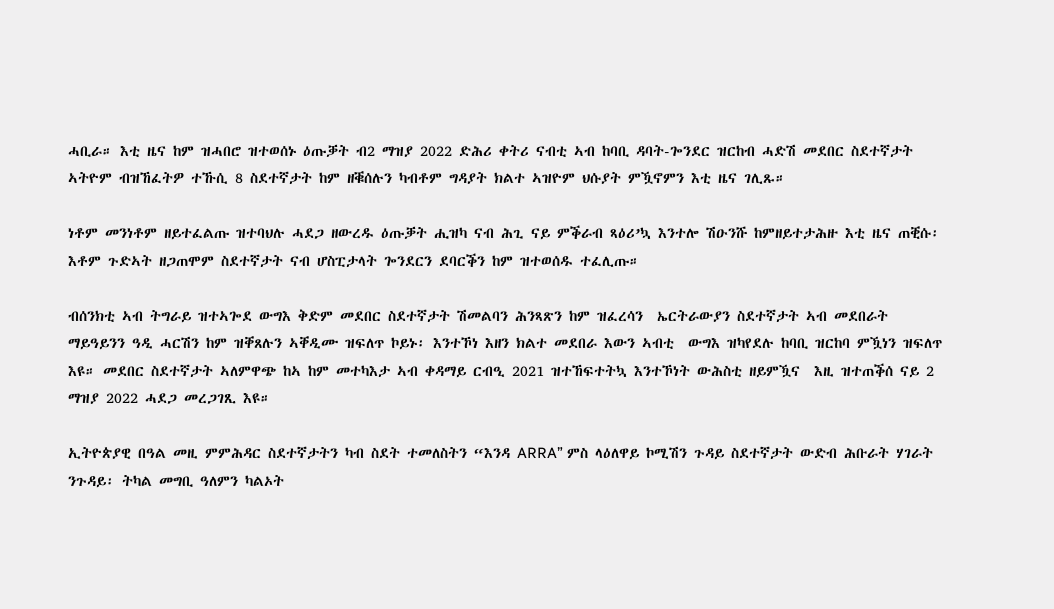ሓቢራ። እቲ ዜና ከም ዝሓበሮ ዝተወሰኑ ዕጡቓት ብ2 ማዝያ 2022 ድሕሪ ቀትሪ ናብቲ ኣብ ከባቢ ዳባት-ጐንደር ዝርከብ ሓድሽ መደበር ስደተኛታት ኣትዮም ብዝኸፈትዎ ተኹሲ 8 ስደተኛታት ከም ዘቑሰሉን ካብቶም ግዳያት ክልተ ኣዝዮም ህሱያት ምዃኖምን እቲ ዜና ገሊጹ።

ነቶም መንነቶም ዘይተፈልጡ ዝተባህሉ ሓደጋ ዘውረዱ ዕጡቓት ሒዝካ ናብ ሕጊ ናይ ምቕራብ ጻዕሪ’ኳ እንተሎ ሽዑንሹ ከምዘይተታሕዙ እቲ ዜና ጠቒሱ፡ እቶም ጉድኣት ዘጋጠሞም ስደተኛታት ናብ ሆስፒታላት ጐንደርን ደባርቕን ከም ዝተወሰዱ ተፈሊጡ።

ብሰንክቲ ኣብ ትግራይ ዝተኣጐደ ውግእ ቅድም መደበር ስደተኛታት ሽመልባን ሕንጻጽን ከም ዝፈረሳን  ኤርትራውያን ስደተኛታት ኣብ መደበራት ማይዓይንን ዓዲ ሓርሽን ከም ዝቐጸሉን ኣቐዲሙ ዝፍለጥ ኮይኑ፡ እንተኾነ እዘን ክልተ መደበራ እውን ኣብቲ  ውግእ ዝካየደሉ ከባቢ ዝርከባ ምዃነን ዝፍለጥ እዩ። መደበር ስደተኛታት ኣለምዋጭ ከኣ ከም መተካእታ ኣብ ቀዳማይ ርብዒ 2021 ዝተኸፍተትኳ እንተኾነት ውሕስቲ ዘይምዃና  እዚ ዝተጠቕሰ ናይ 2 ማዝያ 2022 ሓደጋ መረጋገጺ እዩ።

ኢትዮጵያዊ በዓል መዚ ምምሕዳር ስደተኛታትን ካብ ስደት ተመለስትን “እንዳ ARRA” ምስ ላዕለዋይ ኮሚሽን ጉዳይ ስደተኛታት ውድብ ሕቡራት ሃገራት ንጉዳይ፡ ትካል መግቢ ዓለምን ካልኦት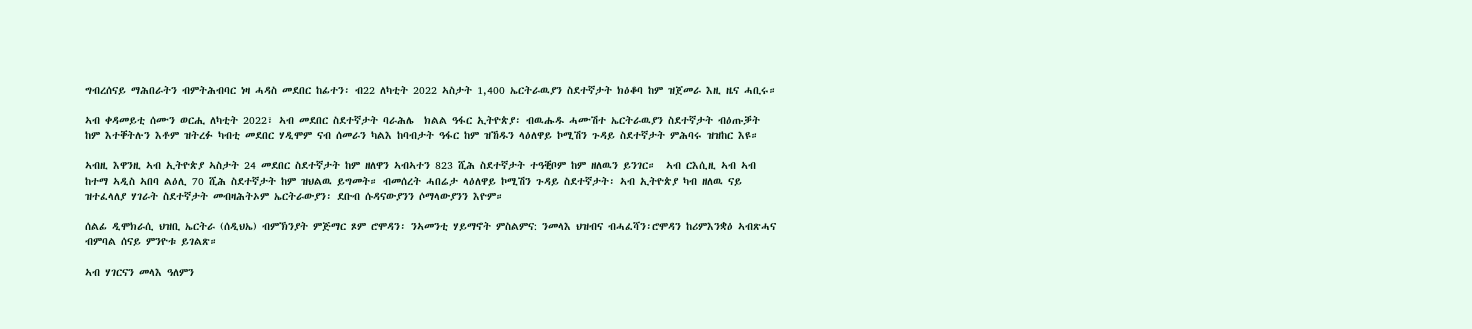ግብረሰናይ ማሕበራትን ብምትሕብባር ነዛ ሓዳስ መደበር ከፊተን፡ ብ22 ለካቲት 2022 ኣስታት 1,400 ኤርትራዉያን ስደተኛታት ክዕቆባ ከም ዝጀመራ እዚ ዜና ሓቢሩ።

ኣብ ቀዳመይቲ ሰሙን ወርሒ ለካቲት 2022፣ ኣብ መደበር ስደተኛታት ባራሕሌ  ክልል ዓፋር ኢትዮጵያ፡ ብዉሑዱ ሓሙሽተ ኤርትራዉያን ስደተኛታት ብዕጡቓት ከም እተቐትሉን እቶም ዝትረፉ ካብቲ መደበር ሃዲሞም ናብ ሰመራን ካልእ ከባብታት ዓፋር ከም ዝኸዱን ላዕለዋይ ኮሚሽን ጉዳይ ስደተኛታት ምሕባሩ ዝዝከር እዩ።

ኣብዚ እዋንዚ ኣብ ኢትዮጵያ ኣስታት 24 መደበር ስደተኛታት ከም ዘለዋን ኣብኣተን 823 ሺሕ ስደተኛታት ተዓቒቦም ከም ዘለዉን ይንገር።  ኣብ ርእሲዚ ኣብ ኣብ ከተማ ኣዲስ ኣበባ ልዕሊ 70 ሺሕ ስደተኛታት ከም ዝህልዉ ይግመት። ብመሰረት ሓበሬታ ላዕለዋይ ኮሚሽን ጉዳይ ስደተኛታት፡ ኣብ ኢትዮጵያ ካብ ዘለዉ ናይ ዝተፈላለያ ሃገራት ስደተኛታት መብዛሕትኦም ኤርትራውያን፡ ደቡብ ሱዳናውያንን ሶማላውያንን እዮም።

ሰልፊ ዲሞክራሲ ህዝቢ ኤርትራ (ሰዲህኤ) ብምኽንያት ምጅማር ጾም ሮሞዳን፡ ንኣመንቲ ሃይማኖት ምስልምና: ንመላእ ህዝብና ብሓፈሻን፡ሮሞዳን ከሪምእንቋዕ ኣብጽሓና ብምባል ሰናይ ምንዮቱ ይገልጽ።

ኣብ ሃገርናን መላእ ዓለምን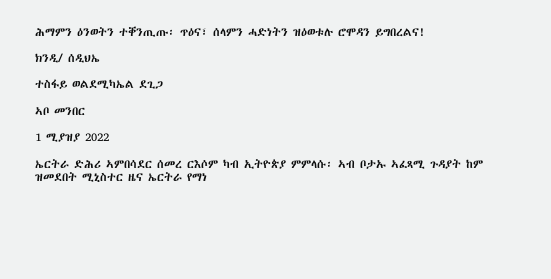ሕማምን ዕንወትን ተቐንጢጡ፡ ጥዕና፣ ሰላምን ሓድነትን ዝዕወቱሉ ሮሞዳን ይግበረልና!

ክንዲ/ ሰዲህኤ

ተስፋይ ወልደሚካኤል ደጊጋ

ኣቦ መንበር

1 ሚያዝያ 2022

ኤርትራ ድሕሪ ኣምበሳደር ሰመረ ርእሶም ካብ ኢትዮጵያ ምምላሱ፡ ኣብ ቦታኡ ኣፈጻሚ ጉዳያት ከም ዝመደበት ሚኒስተር ዜና ኤርትራ የማነ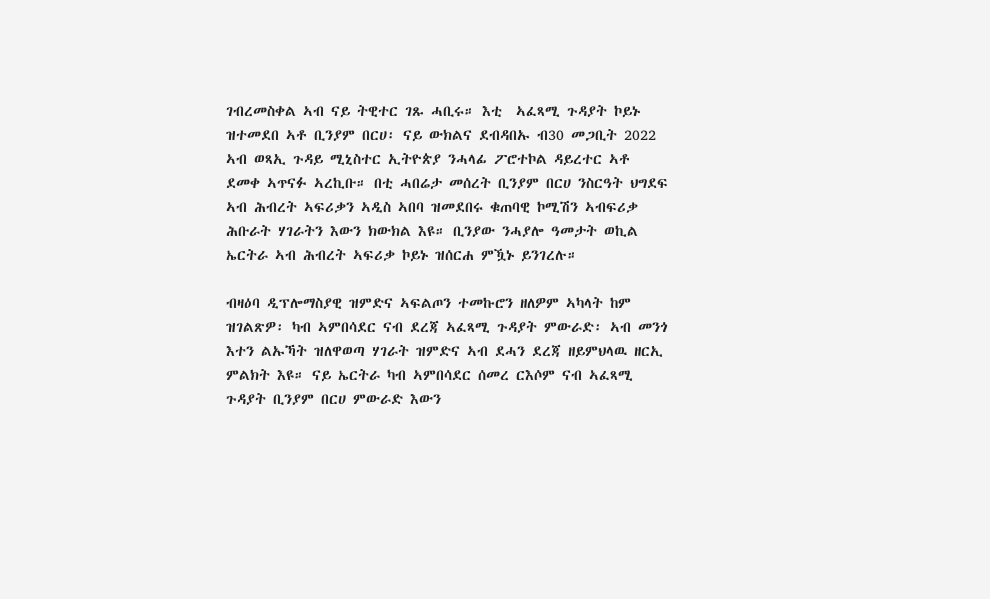ገብረመስቀል ኣብ ናይ ትዊተር ገጹ ሓቢሩ። እቲ  ኣፈጻሚ ጉዳያት ኮይኑ ዝተመደበ ኣቶ ቢንያም በርሀ፡ ናይ ውክልና ደብዳበኡ ብ30 መጋቢት 2022 ኣብ ወጻኢ ጉዳይ ሚኒስተር ኢትዮጵያ ንሓላፊ ፖሮተኮል ዳይረተር ኣቶ ደመቀ ኣጥናፉ ኣረኪቡ። በቲ ሓበሬታ መሰረት ቢንያም በርሀ ንስርዓት ህግደፍ ኣብ ሕብረት ኣፍሪቃን ኣዲስ ኣበባ ዝመደበሩ ቁጠባዊ ኮሚሽን ኣብፍሪቃ ሕቡራት ሃገራትን እውን ክውክል እዩ። ቢንያው ንሓያሎ ዓመታት ወኪል ኤርትራ ኣብ ሕብረት ኣፍሪቃ ኮይኑ ዝሰርሐ ምዃኑ ይንገረሉ።

ብዛዕባ ዲፕሎማስያዊ ዝምድና ኣፍልጦን ተመኩሮን ዘለዎም ኣካላት ከም ዝገልጽዎ፡ ካብ ኣምበሳደር ናብ ደረጃ ኣፈጻሚ ጉዳያት ምውራድ፡ ኣብ መንጎ እተን ልኡኻት ዝለዋወጣ ሃገራት ዝምድና ኣብ ደሓን ደረጃ ዘይምህላዉ ዘርኢ ምልክት እዩ። ናይ ኤርትራ ካብ ኣምበሳደር ሰመረ ርእሶም ናብ ኣፈጻሚ ጉዳያት ቢንያም በርሀ ምውራድ እውን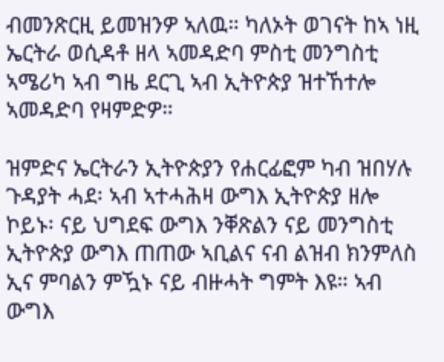ብመንጽርዚ ይመዝንዎ ኣለዉ። ካለኦት ወገናት ከኣ ነዚ ኤርትራ ወሲዳቶ ዘላ ኣመዳድባ ምስቲ መንግስቲ ኣሜሪካ ኣብ ግዜ ደርጊ ኣብ ኢትዮጵያ ዝተኸተሎ ኣመዳድባ የዛምድዎ።

ዝምድና ኤርትራን ኢትዮጵያን የሐርፊፎም ካብ ዝበሃሉ ጉዳያት ሓደ፡ ኣብ ኣተሓሕዛ ውግእ ኢትዮጵያ ዘሎ ኮይኑ፡ ናይ ህግደፍ ውግእ ንቐጽልን ናይ መንግስቲ ኢትዮጵያ ውግእ ጠጠው ኣቢልና ናብ ልዝብ ክንምለስ ኢና ምባልን ምዃኑ ናይ ብዙሓት ግምት እዩ። ኣብ ውግእ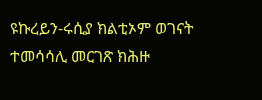ዩኩረይን-ሩሲያ ክልቲኦም ወገናት ተመሳሳሊ መርገጽ ክሕዙ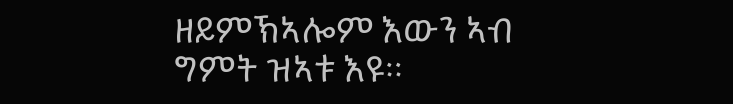ዘይምኽኣሎም እውን ኣብ ግምት ዝኣቱ እዩ።